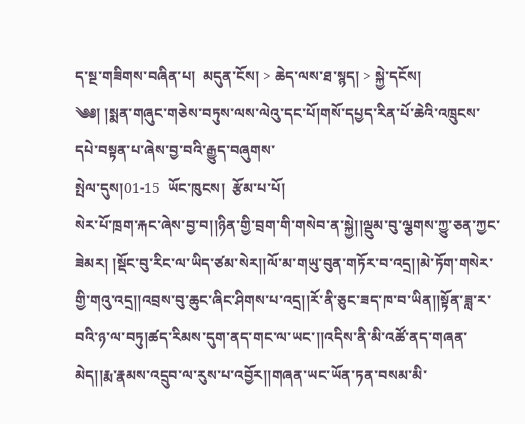ད་སྔ་གཟིགས་བཞིན་པ།  མདུན་ངོས། > ཆེད་ལས་ཐ་སྙད། > སྐྱེ་དངོས།
༄༅། །སྨན་གཞུང་གཅེས་བཏུས་ལས་ལེའུ་དང་པོ།གསོ་དཔྱད་རིན་པོ་ཆེའི་འཁྲུངས་དཔེ་བསྟན་པ་ཞེས་བྱ་བའི་རྒྱུད་བཞུགས་
སྤེལ་དུས།01-15  ཡོང་ཁུངས།  རྩོམ་པ་པོ།
སེར་པོ་ཁྲག་རྐང་ཞེས་བྱ་བ།།ཉིན་གྱི་བྲག་གི་གསེབ་ན་སྐྱེ།།ལྡུམ་བུ་ལྕགས་ཀྱུ་ཅན་ཀྱང་ཟེམར། །སྡོང་བུ་རིང་ལ་ཡིད་ཙམ་སེར།།ལོ་མ་གཡུ་བུན་གཏོར་བ་འདྲ།།མེ་ཏོག་གསེར་གྱི་གའུ་འདྲ།།འབྲས་བུ་ཆུང་ཞིང་ཤིགས་པ་འདྲ།།རོ་ནི་ཅུང་ཟད་ཁ་བ་ཡིན།།སྟོན་ཟླ་ར་བའི་ཉ་ལ་བཏུ།ཚད་རིམས་དུག་ནད་གང་ལ་ཡང་།།འདིས་ནི་མི་འཚོ་ནད་གཞན་མེད།།རྨ་རྣམས་འདྲུབ་ལ་རུས་པ་འབྱོར།།གཞན་ཡང་ཡོན་ཏན་བསམ་མི་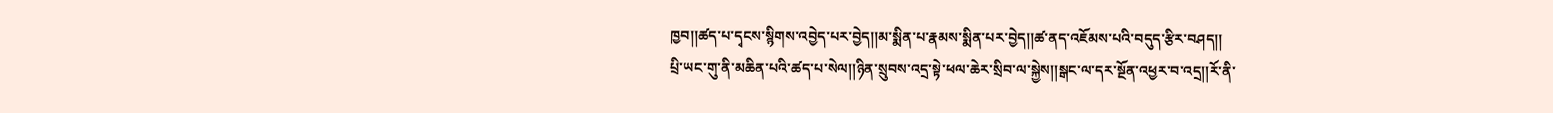ཁྱབ།།ཚད་པ་དྭངས་སྙིགས་འབྱེད་པར་བྱེད།།མ་སྨིན་པ་རྣམས་སྨིན་པར་བྱེད།།ཚ་ནད་འཇོམས་པའི་བདུད་རྩིར་བཤད།།
པྲི་ཡང་གུ་ནི་མཆིན་པའི་ཚད་པ་སེལ།།ཉིན་སྲུབས་འདྲ་སྟེ་ཕལ་ཆེར་སྲིབ་ལ་སྐྱེས།།སྒང་ལ་དར་སྔོན་འཕྱར་བ་འདྲ།།རོ་ནི་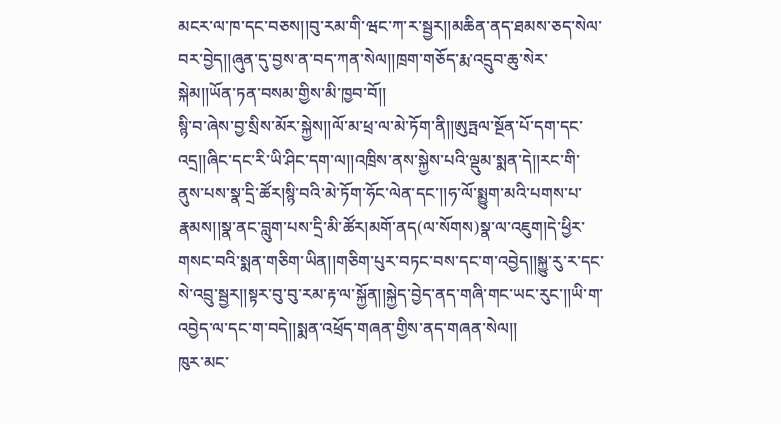མངར་ལ་ཁ་དང་བཅས།།བུ་རམ་གི་ཝང་ཀ་ར་སྦྱར།།མཆིན་ནད་ཐམས་ཅད་སེལ་བར་བྱེད།།ཞུན་དུ་བྱས་ན་བད་ཀན་སེལ།།ཁྲག་གཅོད་རྨ་འདྲུབ་ཆུ་སེར་སྐེམ།།ཡོན་ཏན་བསམ་གྱིས་མི་ཁྱབ་བོ།།
སྙི་བ་ཞེས་བྱ་སྲིས་མོར་སྐྱེས།།ལོ་མ་ཕྲ་ལ་མེ་ཏོག་ནི།།ཨུཏྤལ་སྔོན་པོ་དག་དང་འདྲ།།ཞིང་དང་རི་ཡི་ཤིང་དག་ལ།།འཁྲིས་ནས་སྐྱེས་པའི་ལྡུམ་སྨན་དེ།།རང་གི་ནུས་པས་སྣ་དྲི་ཚོར།སྙི་བའི་མེ་ཏོག་ཧོང་ལེན་དང་།།ཧ་ལོ་སྨྱུག་མའི་པགས་པ་རྣམས།།སྣ་ནང་བླུག་པས་དྲི་མི་ཚོར།མགོ་ནད(ལ་སོགས)སྣ་ལ་འཇུག།དེ་ཕྱིར་གསང་བའི་སྨན་གཅིག་ཡིན།།གཅིག་པུར་བཏང་བས་དང་ག་འབྱེད།།སྐྱུ་རུ་ར་དང་སེ་འབྲུ་སྦྱར།།སྟར་བུ་བུ་རམ་རྟ་ལ་སྐྱོན།།སྐྱེད་བྱེད་ནད་གཞི་གང་ཡང་རུང་།།ཡི་ག་འབྱེད་ལ་དང་ག་བདེ།།སྨན་འཕྲོད་གཞན་གྱིས་ནད་གཞན་སེལ།།
ཁུར་མང་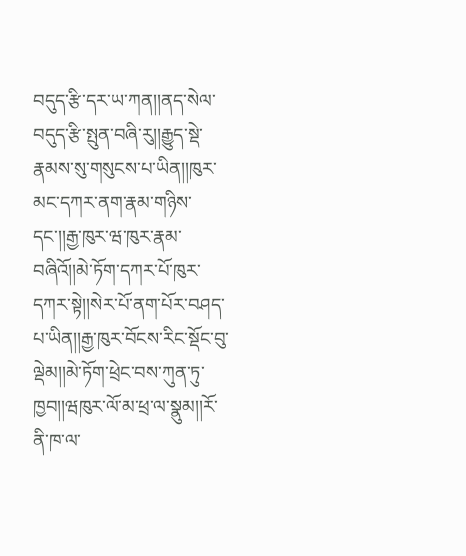བདུད་རྩི་དར་ཡ་ཀན།།ནད་སེལ་བདུད་རྩི་སྤུན་བཞི་རུ།།རྒྱུད་སྡེ་རྣམས་སུ་གསུངས་པ་ཡིན།།ཁུར་མང་དཀར་ནག་རྣམ་གཉིས་དང་།།རྒྱ་ཁུར་ཝ་ཁུར་རྣམ་བཞིའོ།།མེ་ཏོག་དཀར་པོ་ཁུར་དཀར་སྟེ།།སེར་པོ་ནག་པོར་བཤད་པ་ཡིན།།རྒྱ་ཁུར་བོངས་རིང་སྡོང་བུ་ལྡེམ།།མེ་ཏོག་ཕྲེང་བས་ཀུན་ཏུ་ཁྱབ།།ཝཁུར་ལོ་མ་ཕྲ་ལ་སྣུམ།།རོ་ནི་ཁ་ལ་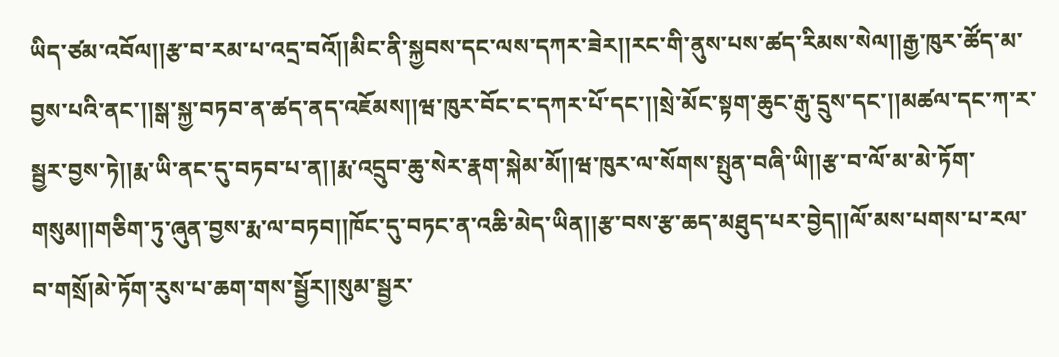ཡིད་ཙམ་འབོལ།།རྩ་བ་རམ་པ་འདྲ་བའོ།།མིང་ནི་སྐྱབས་དང་ལས་དཀར་ཟེར།།རང་གི་ནུས་པས་ཚད་རིམས་སེལ།།རྒྱ་ཁུར་ཚོད་མ་བྱས་པའི་ནང་།།སྒ་སྐྱ་བཏབ་ན་ཚད་ནད་འཇོམས།།ཝ་ཁུར་བོང་ང་དཀར་པོ་དང་།།སྲེ་མོང་སྟག་ཆུང་རྒུ་དྲུས་དང་།།མཚལ་དང་ཀ་ར་སྦྱར་བྱས་ཏེ།།རྨ་ཡི་ནང་དུ་བཏབ་པ་ན།།རྨ་འདྲུབ་ཆུ་སེར་རྣག་སྐེམ་མོ།།ཝ་ཁུར་ལ་སོགས་སྤུན་བཞི་ཡི།།རྩ་བ་ལོ་མ་མེ་ཏོག་གསུམ།།གཅིག་ཏུ་ཞུན་བྱས་རྨ་ལ་བཏབ།།ཁོང་དུ་བཏང་ན་འཆི་མེད་ཡིན།།རྩ་བས་རྩ་ཆད་མཐུད་པར་བྱེད།།ལོ་མས་པགས་པ་རལ་བ་གསྲོ།མེ་ཏོག་རུས་པ་ཆག་གས་སྦྱོར།།སུམ་སྦྱར་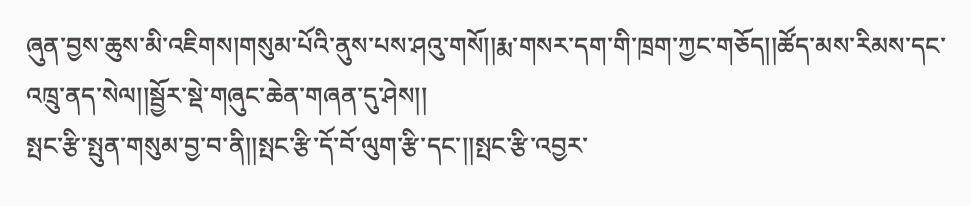ཞུན་བྱས་ཆུས་མི་འཇིགས།གསུམ་པོའི་ནུས་པས་ཤའུ་གསོ།།རྨ་གསར་དག་གི་ཁྲག་ཀྱང་གཅོད།།ཚོད་མས་རིམས་དང་འཁྲུ་ནད་སེལ།།སྦྱོར་སྡེ་གཞུང་ཆེན་གཞན་དུ་ཤེས།།
སྤང་རྩི་སྤུན་གསུམ་བྱ་བ་ནི།།སྤང་རྩི་དོ་བོ་ལུག་རྩི་དང་།།སྤང་རྩི་འབྱར་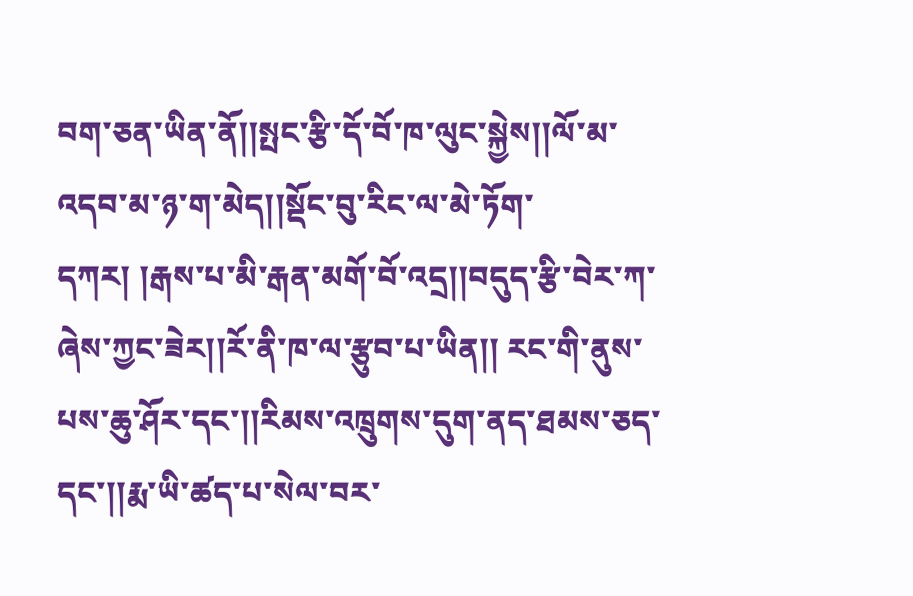བག་ཅན་ཡིན་ནོ།།སྤང་རྩི་དོ་བོ་ཁ་ལུང་སྐྱེས།།ལོ་མ་འདབ་མ་ཉ་ག་མེད།།སྡོང་བུ་རིང་ལ་མེ་ཏོག་དཀར། །རྒས་པ་མི་རྒན་མགོ་བོ་འདྲ།།བདུད་རྩི་བེར་ཀ་ཞེས་ཀྱང་ཟེར།།རོ་ནི་ཁ་ལ་རྩུབ་པ་ཡིན།། རང་གི་ནུས་པས་ཆུ་ཤོར་དང་།།རིམས་འཁྲུགས་དུག་ནད་ཐམས་ཅད་དང་།།རྨ་ཡི་ཚད་པ་སེལ་བར་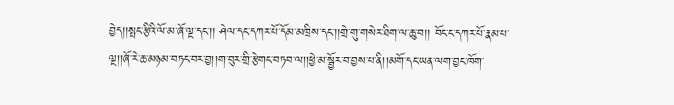བྱེད།།སྤང་རྩིའི་ལོ་མ་ཞོ་ལྔ་དང་།། ཤེལ་དང་དཀར་པོ་དོམ་མཁྲིས་དང་།།གྲེ་གུ་གསེར་ཐིག་ལ་ཆུ་བ།། བོང་ང་དཀར་པོ་རྣམ་པ་ལྔ།།ཞོ་རེ་ཆ་མཉམ་བཏང་བར་བྱ།།ག་བུར་གྲི་རྩེགང་བཏབ་ལ།།ཕྱེ་མ་སྦྱོར་བ་བྱས་པ་ནི།།མགོ་དང་ཡན་ལག་བྱང་ཁོག་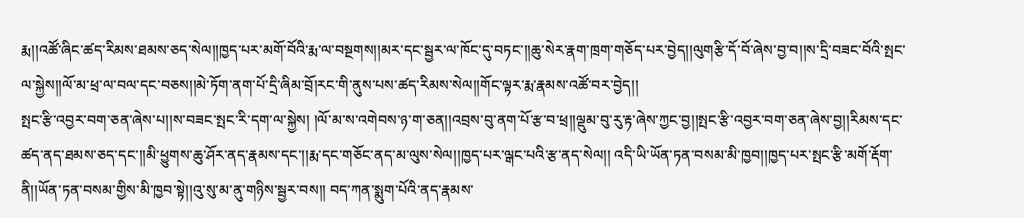རྨ།།འཚོ་ཞིང་ཚད་རིམས་ཐམས་ཅད་སེལ།།ཁྱད་པར་མགོ་བོའི་རྨ་ལ་བསྔགས།།མར་དང་སྦྱར་ལ་ཁོང་དུ་བཏང་།།ཆུ་སེར་རྣག་ཁྲག་གཅོད་པར་བྱེད།།ལུགརྩི་དོ་བོ་ཞེས་བྱ་བ།།ས་དྲི་བཟང་བོའི་སྤང་ལ་སྐྱེས།།ལོ་མ་ཕྲ་ལ་བལ་དང་བཅས།།མེ་ཏོག་ནག་པོ་དྲི་ཞིམ་བྲོ།རང་གི་ནུས་པས་ཚད་རིམས་སེལ།།གོང་ལྟར་རྨ་རྣམས་འཚོ་བར་བྱེད།།
སྤང་རྩི་འབྱར་བག་ཅན་ཞེས་པ།།ས་བཟང་སྤང་རི་དག་ལ་སྐྱེས། །ལོ་མ་ས་འགེབས་ཉ་ག་ཅན།།འབྲས་བུ་ནག་པོ་རྩ་བ་ཕྲ།།ལྡུམ་བུ་རུ་རྟ་ཞེས་ཀྱང་བྱ།།སྤང་རྩི་འབྱར་བག་ཅན་ཞེས་བྱ།།རིམས་དང་ཚད་ནད་ཐམས་ཅད་དང་།།མི་ཕྱུགས་ཆུ་ཤོར་ནད་རྣམས་དང་།།རྨ་དང་གཅོང་ནད་མ་ལུས་སེལ།།ཁྱད་པར་ལྒང་པའི་རྩ་ནད་སེལ།། འདི་ཡི་ཡོན་ཏན་བསམ་མི་ཁྱབ།།ཁྱད་པར་སྤང་རྩི་མགོ་རྡོག་ནི།།ཡོན་ཏན་བསམ་གྱིས་མི་ཁྱབ་སྟེ།།འུ་སུ་མ་ནུ་གཉིས་སྦྱར་བས།། བད་ཀན་སྨུག་པོའི་ནད་རྣམས་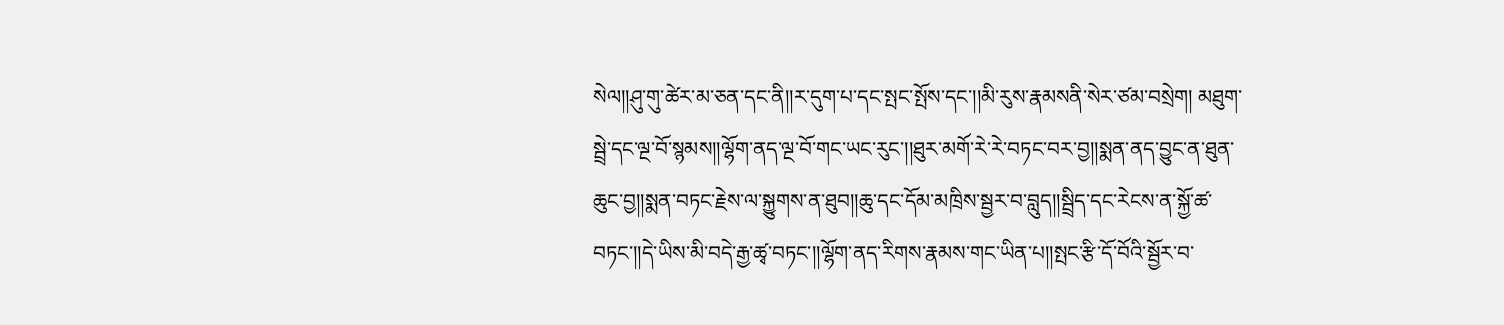སེལ།།ཤུ་གུ་ཚེར་མ་ཅན་དང་ནི།།ར་དུག་པ་དང་སྤང་སྤོས་དང་།།མི་རུས་རྣམསནི་སེར་ཙམ་བསྲེག། མཐུག་སྦྲེ་དང་ལྔ་བོ་སྙམས།།ལྷོག་ནད་ལྔ་བོ་གང་ཡང་རུང་།།ཐུར་མགོ་རེ་རེ་བཏང་བར་བྱ།།སྨན་ནད་བྱུང་ན་ཐུན་ཆུང་བྱ།།སྨན་བཏང་རྗེས་ལ་སྐྱུགས་ན་ཐུབ།།ཆུ་དང་དོམ་མཁྲིས་སྦྱར་བ་བླུད།།སྦྲིད་དང་རེངས་ན་སྐྱོ་ཚ་བཏང་།།དེ་ཡིས་མི་བདེ་རྒྱ་ཚྭ་བཏང་།།ལྷོག་ནད་རིགས་རྣམས་གང་ཡིན་པ།།སྤང་རྩི་དོ་བོའི་སྦྱོར་བ་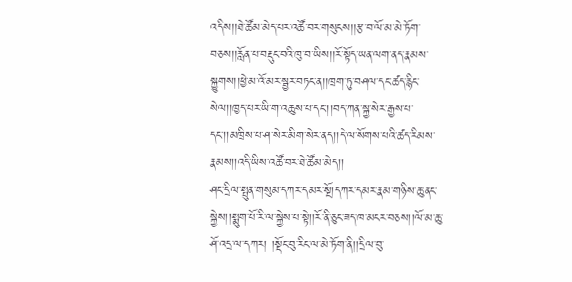འདིས།།ཐེ་ཚོམ་མེད་པར་འཚོ་བར་གསུངས།།རྩ་བ་ལོ་མ་མེ་ཏོག་བཅས།།རློན་པ་བརྡུང་བའི་ཁུ་བ་ཡིས།།རོ་སྟོད་ཡན་ལག་ནད་རྣམས་སྐྱུགས།།ཕྱེ་མ་འོ་མར་སྦྱར་བཏང་ན།།ཁྲག་ཏུ་བཤལ་དང་ཚད་རྙིང་སེལ།།ཁྱད་པར་ཡི་ག་འཆུས་པ་དང་།།བད་ཀན་སྐྱ་སེར་རྒྱས་པ་དང་།།མཁྲིས་པ་ཤ་སེར་མིག་སེར་ནད།།དེ་ལ་སོགས་པའི་ཚད་རིམས་རྣམས།།འདི་ཡིས་འཚོ་བར་ཐེ་ཚོམ་མེད།།
ཤང་དྲིལ་སྤུན་གསུམ་དཀར་དམར་སྔོ།དཀར་དམར་རྣམ་གཉིས་ཆུ་ནང་སྐྱེས།།སྨུག་པོ་རི་ལ་སྐྱེས་པ་སྟེ།།རོ་ནི་ཅུང་ཟད་ཁ་མངར་བཅས།།ལོ་མ་ཆུ་ཤོ་འདྲ་ལ་དཀར། །སྡོང་བུ་རིང་ལ་མེ་ཏོག་ནི།།དྲིལ་བུ་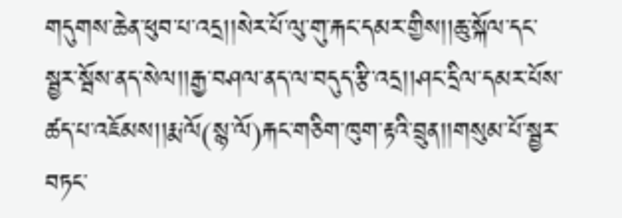གདུགས་ཆེན་ཕུབ་པ་འདྲ།།སེར་པོ་ལུ་གུ་རྐང་དམར་གྱིས།།ཆུ་སྐོལ་དང་སྦྱར་སྦོས་ནད་སེལ།།རྒྱ་བཤལ་ནད་ལ་བདུད་རྩི་འདྲ།།ཤང་དྲིལ་དམར་པོས་ཚད་པ་འཇོམས།།རྨ་ལོ(སྙ་ལོ)རྐང་གཅིག་ཁུག་རྟའི་བྲུན།།གསུམ་པོ་སྦྱར་བཏང་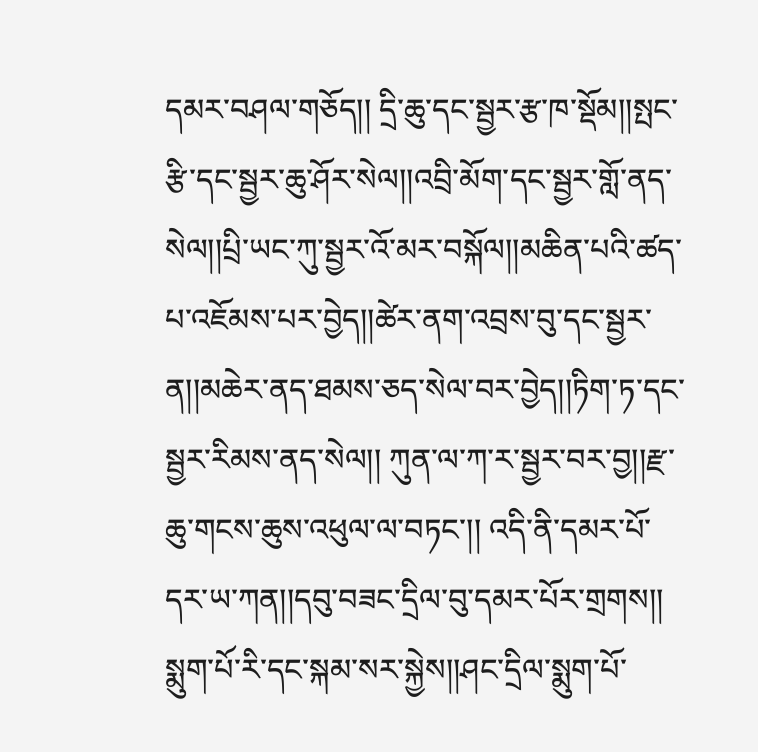དམར་བཤལ་གཅོད།། དྲི་ཆུ་དང་སྦྱར་རྩ་ཁ་སྡོམ།།སྤང་རྩི་དང་སྦྱར་ཆུ་ཤོར་སེལ།།འབྲི་མོག་དང་སྦྱར་གློ་ནད་སེལ།།པྲི་ཡང་ཀུ་སྦྱར་འོ་མར་བསྐོལ།།མཆིན་པའི་ཚད་པ་འཇོམས་པར་བྱེད།།ཚེར་ནག་འབྲས་བུ་དང་སྦྱར་ན།།མཆེར་ནད་ཐམས་ཅད་སེལ་བར་བྱེད།།ཏིག་ཏ་དང་སྦྱར་རིམས་ནད་སེལ།། ཀུན་ལ་ཀ་ར་སྦྱར་བར་བྱ།།རྫ་ཆུ་གངས་ཆུས་འཕུལ་ལ་བཏང་།། འདི་ནི་དམར་པོ་དར་ཡ་ཀན།།དབུ་བཟང་དྲིལ་བུ་དམར་པོར་གྲགས།། སྨུག་པོ་རི་དང་སྐམ་སར་སྐྱེས།།ཤང་དྲིལ་སྨུག་པོ་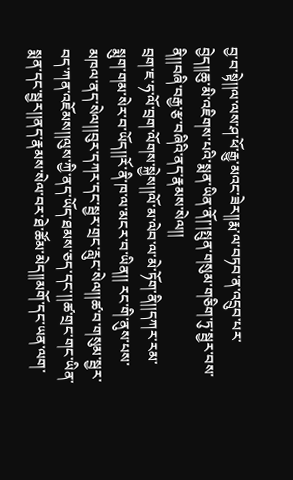བྱ་བ་སྟེ།།ལ་ལས་ཤ་ཕོ་རྒྱུ་མའང་ཟེར།།རྨ་ལ་བཏབ་ན་འདྲུབ་པར་བྱེད།།ཆུ་མི་འཇིགས་པའི་སྨན་ཡིན་ནོ།་།སྤུན་གསུམ་གཅིག་ཏུ་སྦྱར་བས་ནི།།བཞི་བརྒྱ་རྩ་བཞིའི་ནད་རྣམས་སེལ།།
བྲག་ཇ་ཧ་ལོ་བྲག་ལོགས་སྐྱེས།།ལོ་མ་ལེབ་ལ་མེ་ཏོག་ནི།།དཀར་རམ་སྨུག་གམ་སེར་བ་ཡོད།།རོ་ནི་ཁ་ལ་མངར་བ་ཡིན།། རང་གི་ནུས་པས་མཁལ་ནད་སེལ།།བུར་དཀར་དང་སྦྱར་གྲང་རླུང་སེལ།།ཚ་བ་གསུམ་སྦྱར་བད་ཀན་འཇོམས།།ལུས་ཀྱི་ནད་ཡོད་ཐམས་ཅད་དང་།།ཚ་གྲང་གང་ཡིན་སྨན་དང་སྦྱར།།ནད་རྣམས་སེལ་བར་ཐེ་ཚོམ་མེད།།མགོ་དང་ཡན་ལག་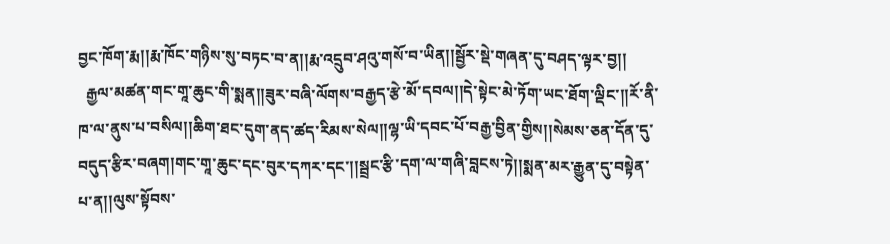བྱང་ཁོག་རྨ།།རྨ་ཁོང་གཉིས་སུ་བཏང་བ་ན།།རྨ་འདྲུབ་ཤའུ་གསོ་བ་ཡིན།།སྦྱོར་སྡེ་གཞན་དུ་བཤད་ལྟར་བྱ།།
  རྒྱལ་མཚན་གང་གཱ་ཆུང་གི་སྨན།།ཟུར་བཞི་ལོགས་བརྒྱད་རྩེ་མོ་དབལ།།དེ་སྟེང་མེ་ཏོག་ཡང་ཐོག་ལྡིང་།།རོ་ནི་ཁ་ལ་ནུས་པ་བསིལ།།ཆིག་ཐང་དུག་ནད་ཚད་རིམས་སེལ།།ལྷ་ཡི་དབང་པོ་བརྒྱ་བྱིན་གྱིས།།སེམས་ཅན་དོན་དུ་བདུད་རྩིར་བཞག།གང་གཱ་ཆུང་དང་བུར་དཀར་དང་།།སྦྲང་རྩི་དག་ལ་གཞི་བླངས་ཏེ།།སྨན་མར་རྒྱུན་དུ་བསྟེན་པ་ན།།ལུས་སྟོབས་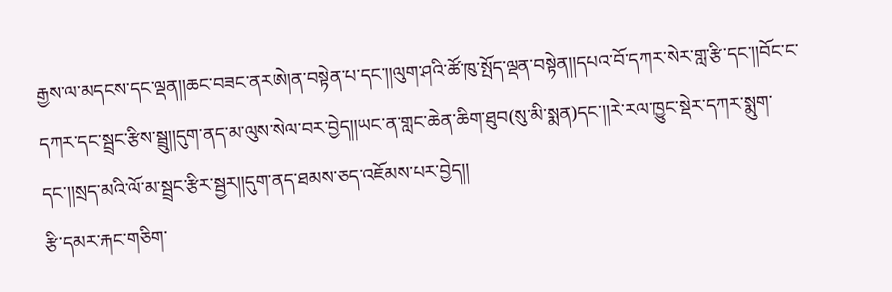རྒྱས་ལ་མདངས་དང་ལྡན།།ཆང་བཟང་ནརཨེ།ན་བསྟེན་པ་དང་།།ལུག་ཤའི་ཚོ་ཁུ་སྤོད་ལྡན་བསྟེན།།དཔའ་བོ་དཀར་སེར་གླ་རྩི་དང་།།བོང་ང་དཀར་དང་སྦྲང་རྩིས་སྦྲུ།།དུག་ནད་མ་ལུས་སེལ་བར་བྱེད།།ཡང་ན་གླང་ཆེན་ཆིག་ཐུབ(སུ་མི་སྨན)དང་།།རེ་རལ་ཁྱུང་སྡེར་དཀར་སྨུག་དང་།།སྲད་མའི་ལོ་མ་སྦྲང་རྩིར་སྦྱར།།དུག་ནད་ཐམས་ཅད་འཇོམས་པར་བྱེད།།
རྩི་དམར་རྐང་གཅིག་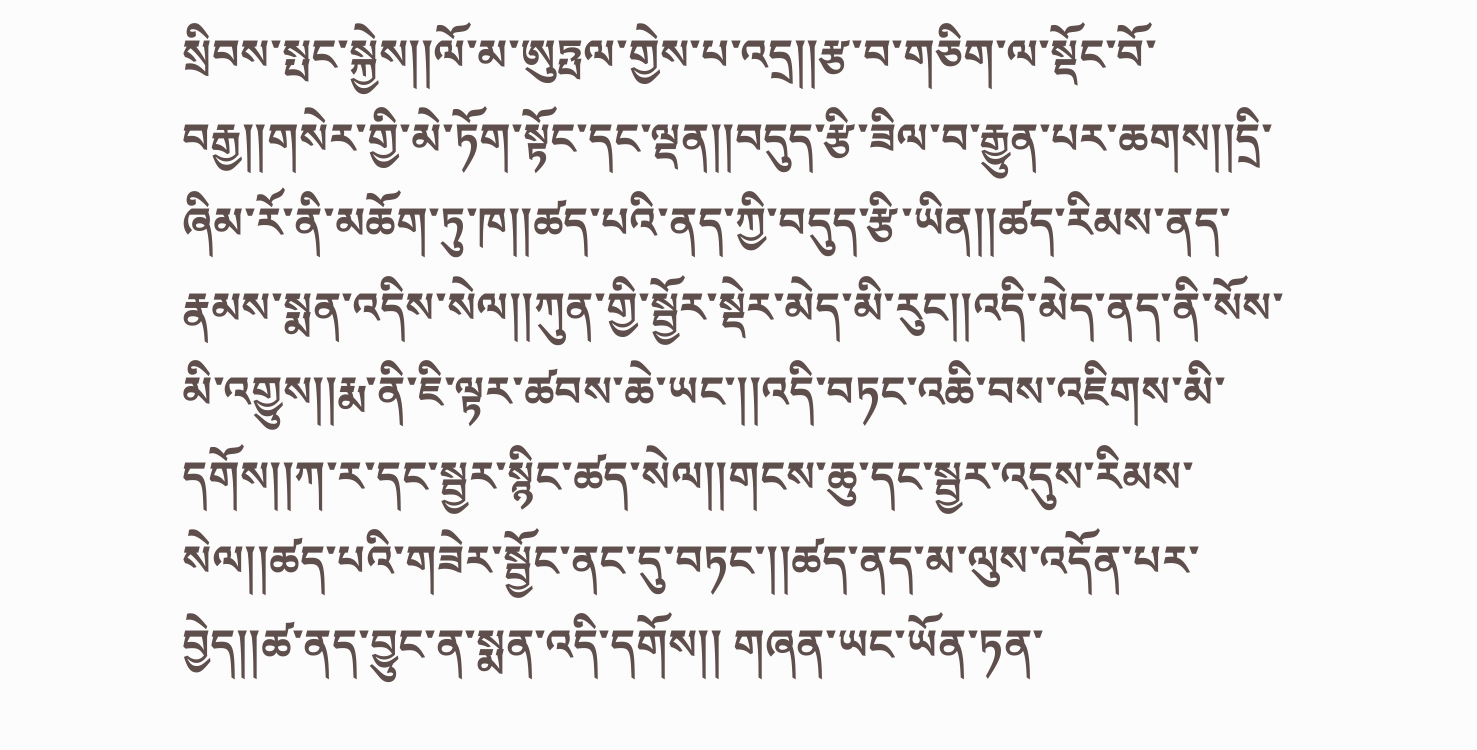སྲིབས་སྤང་སྐྱེས།།ལོ་མ་ཨུཏྤལ་གྱེས་པ་འདྲ།།རྩ་བ་གཅིག་ལ་སྡོང་བོ་བརྒྱ།།གསེར་གྱི་མེ་ཏོག་སྟོང་དང་ལྡན།།བདུད་རྩི་ཟིལ་བ་རྒྱུན་པར་ཆགས།།དྲི་ཞིམ་རོ་ནི་མཆོག་ཏུ་ཁ།།ཚད་པའི་ནད་ཀྱི་བདུད་རྩི་ཡིན།།ཚད་རིམས་ནད་རྣམས་སྨན་འདིས་སེལ།།ཀུན་གྱི་སྦྱོར་སྡེར་མེད་མི་རུང།།འདི་མེད་ནད་ནི་སོས་མི་འགྱུས།།རྨ་ནི་ཇི་ལྟར་ཚབས་ཆེ་ཡང་།།འདི་བཏང་འཆི་བས་འཇིགས་མི་དགོས།།ཀ་ར་དང་སྦྱར་སྙིང་ཚད་སེལ།།གངས་ཆུ་དང་སྦྱར་འདུས་རིམས་སེལ།།ཚད་པའི་གཟེར་སྦྱོང་ནང་དུ་བཏང་།།ཚད་ནད་མ་ལུས་འདོན་པར་བྱེད།།ཚ་ནད་བྱུང་ན་སྨན་འདི་དགོས།། གཞན་ཡང་ཡོན་ཏན་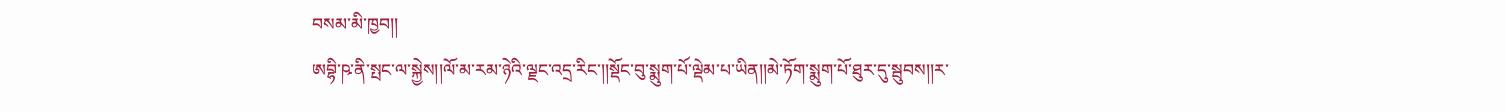བསམ་མི་ཁྱབ།།
ཨབྷི་ཥ་ནི་སྤང་ལ་སྐྱེས།།ལོ་མ་རམ་ཉེའི་ལྗང་འདྲ་རིང་།།སྡོང་བུ་སྨུག་པོ་ལྡེམ་པ་ཡིན།།མེ་ཏོག་སྨུག་པོ་ཐུར་དུ་སྦུབས།།ར་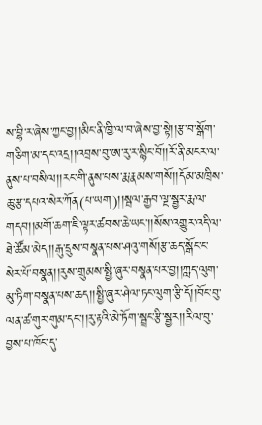ས་བྷི་ར་ཞེས་ཀྱང་བྱ།།མིང་ནི་ཁྱི་ལ་བ་ཞེས་བྱ་སྟེ།།རྩ་བ་སྒོག་གཅིག་མ་དང་འདྲ།།འབྲས་བུ་ཨ་རུ་ར་སྙིང་བོ།།རོ་ནི་མངར་ལ་ནུས་པ་བསིལ།།རང་གི་ནུས་པས་རྨ་རྣམས་གསོ།།དོམ་མཁྲིས་ཆུ་རྩ་དཔའ་སེར་ཀོན(པ་ཡག)།།སྦལ་རྒྱབ་ལྔ་སྦྱར་རྨ་ལ་གདབ།།མགོ་ཆག་ཇི་ལྟར་ཚབས་ཆེ་ཡང་།།སོས་འགྱུར་འདི་ལ་ཐེ་ཚོམ་མེད།།རྒུ་དྲུས་བསྣན་པས་ཤའུ་གསོ།རྩ་ཆད་སྒོང་ང་སེར་པོ་བསྣན།།རུས་གྲུམས་སྤྱི་ཞུར་བསྣན་པར་བྱ།།ཀླད་ལུག་མུ་ཏིག་བསྣན་པས་ཆད།།སྤྱི་ཞུར་ཤེལ་ཏང་ལུག་རྩི་དོ།།བོང་བུ་ལན་ཚ་གུར་གུམ་དང་།།རུ་རྟའི་མེ་ཏོག་སྦྲང་རྩི་སྦྱར།།རིལ་བུ་བྱས་པ་ཁོང་དུ་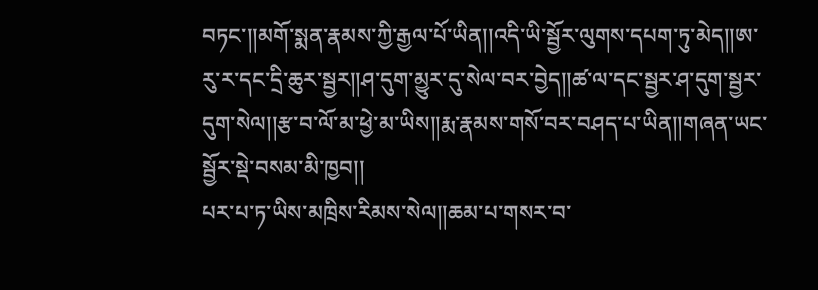བཏང་།།མགོ་སྨན་རྣམས་ཀྱི་རྒྱལ་པོ་ཡིན།།འདི་ཡི་སྦྱོར་ལུགས་དཔག་ཏུ་མེད།།ཨ་རུ་ར་དང་དྲི་ཆུར་སྦྱར།།ཤ་དུག་མྱུར་དུ་སེལ་བར་བྱེད།།ཚ་ལ་དང་སྦྱར་ཤ་དུག་སྦྱར་དུག་སེལ།།རྩ་བ་ལོ་མ་ཕྱེ་མ་ཡིས།།རྨ་རྣམས་གསོ་བར་བཤད་པ་ཡིན།།གཞན་ཡང་སྦྱོར་སྡེ་བསམ་མི་ཁྱབ།།
པར་པ་ཏ་ཡིས་མཁྲིས་རིམས་སེལ།།ཆམ་པ་གསར་བ་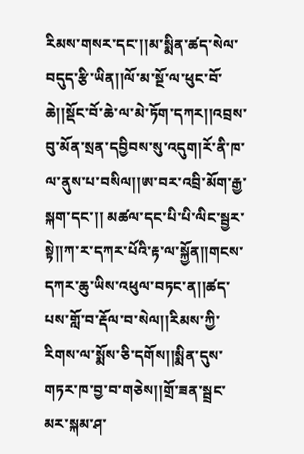རིམས་གསར་དང་།།མ་སྨིན་ཚད་སེལ་བདུད་རྩི་ཡིན།།ལོ་མ་སྔོ་ལ་ཕུང་བོ་ཆེ།།སྡོང་བོ་ཆེ་ལ་མེ་ཏོག་དཀར།།འབྲས་བུ་མོན་སྲན་དབྱིབས་སུ་འདུག།རོ་ནི་ཁ་ལ་ནུས་པ་བསིལ།།ཨ་བར་འབྲི་མོག་རྒྱ་སྐག་དང་།། མཚལ་དང་པི་པི་ལིང་སྦྱར་སྟེ།།ཀ་ར་དཀར་པོའི་རྟ་ལ་སྐྱོན།།གངས་དཀར་ཆུ་ཡིས་འཕུལ་བཏང་ན།།ཚད་པས་གློ་བ་རྡོལ་བ་སེལ།།རིམས་ཀྱི་རིགས་ལ་སྨོས་ཅི་དགོས།།སྨིན་དུས་གཏར་ཁ་བྱ་བ་གཅེས།།གྲོ་ཟན་སྦྲང་མར་སྐམ་ཤ་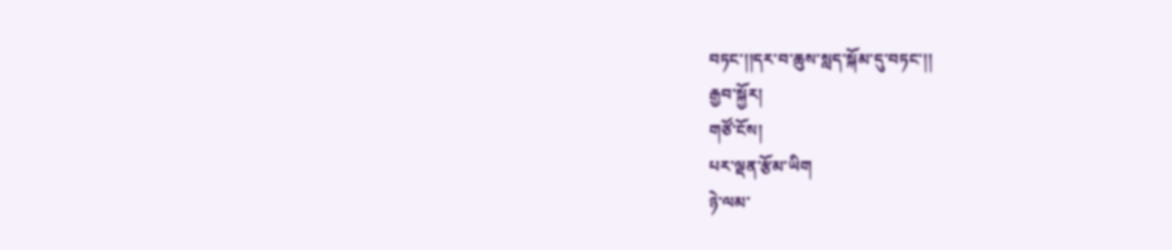བཏང་།།དར་བ་ཆུས་སླད་སྐོམ་དུ་བཏང་།།
རྒྱབ་སྐྱོར།
གཙོ་ངོས།
པར་ལྡན་རྩོམ་ཡིག
ཉེ་ལམ་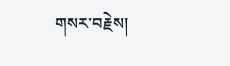གསར་བརྗེས།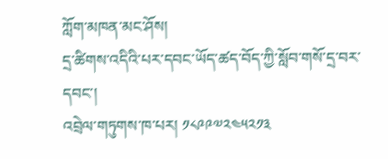ཀློག་མཁན་མང་ཤོས།
དྲ་ཚིགས་འདིའི་པར་དབང་ཡོད་ཚད་བོད་ཀྱི་སློབ་གསོ་དྲ་བར་དབང་།
འབྲེལ་གཏུགས་ཁ་པར། ༡༨༩༩༧༢༤༥༢༡༣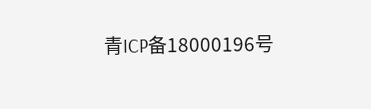青ICP备18000196号